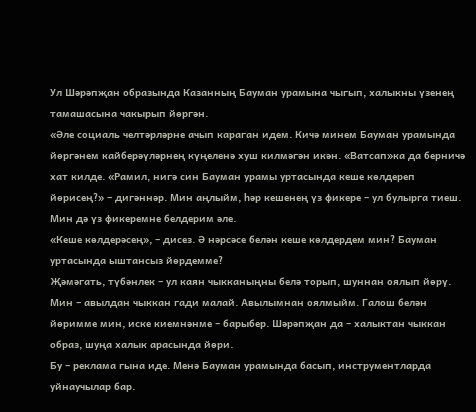Ул Шәрәпҗан образында Казанның Бауман урамына чыгып, халыкны үзенең тамашасына чакырып йөргән.
«Әле социаль челтәрләрне ачып караган идем. Кичә минем Бауман урамында йөргәнем кайберәүләрнең күңеленә хуш килмәгән икән. «Ватсап»ка да берничә хат килде. «Рамил, нигә син Бауман урамы уртасында кеше көлдереп йөрисең?» – дигәннәр. Мин аңлыйм, һәр кешенең үз фикере – ул булырга тиеш. Мин дә үз фикеремне белдерим әле.
«Кеше көлдерәсең», – дисез. Ә нәрсәсе белән кеше көлдердем мин? Бауман уртасында ыштансыз йөрдемме?
Җәмәгать, түбәнлек – ул каян чыкканыңны белә торып, шуннан оялып йөрү. Мин – авылдан чыккан гади малай. Авылымнан оялмыйм. Галош белән йөримме мин, иске киемнәнме – барыбер. Шәрәпҗан да – халыктан чыккан образ, шуңа халык арасында йөри.
Бу – реклама гына иде. Менә Бауман урамында басып, инструментларда уйнаучылар бар.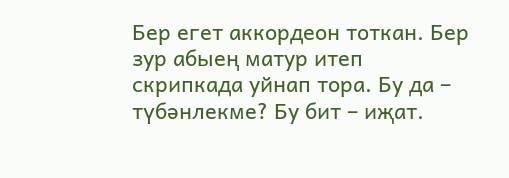Бер егет аккордеон тоткан. Бер зур абыең матур итеп скрипкада уйнап тора. Бу да – түбәнлекме? Бу бит – иҗат.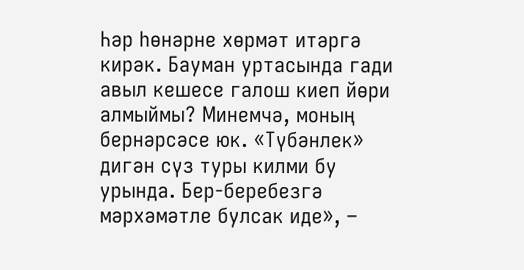Һәр һөнәрне хөрмәт итәргә кирәк. Бауман уртасында гади авыл кешесе галош киеп йөри алмыймы? Минемчә, моның бернәрсәсе юк. «Түбәнлек» дигән сүз туры килми бу урында. Бер-беребезгә мәрхәмәтле булсак иде», –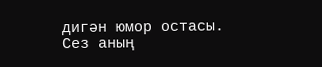дигән юмор остасы.
Сез аның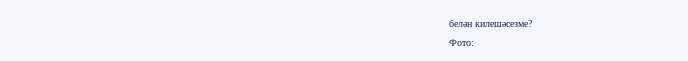белән килешәсезме?
Фото: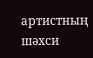артистның шәхси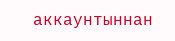аккаунтыннан